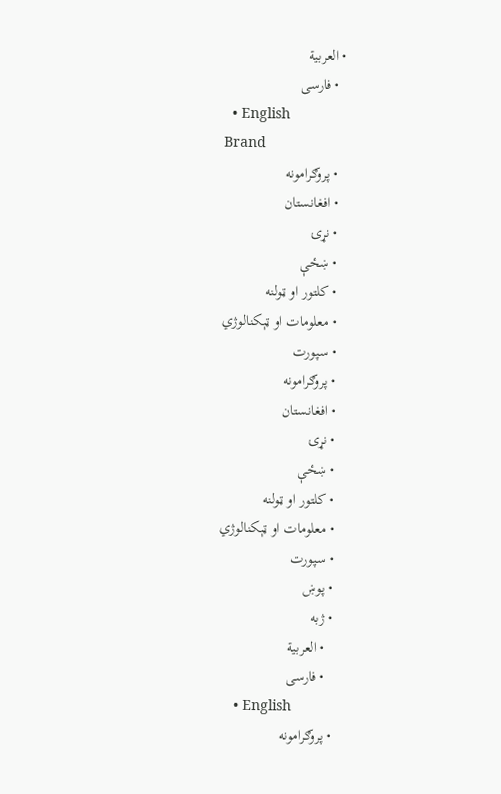• العربية
  • فارسی
  • English
Brand
  • پروګرامونه
  • افغانستان
  • نړۍ
  • ښځې
  • کلتور او ټولنه
  • معلومات او ټېکنالوژي
  • سپورت
  • پروګرامونه
  • افغانستان
  • نړۍ
  • ښځې
  • کلتور او ټولنه
  • معلومات او ټېکنالوژي
  • سپورت
  • پوښ
  • ژبه
    • العربية
    • فارسی
    • English
  • پروګرامونه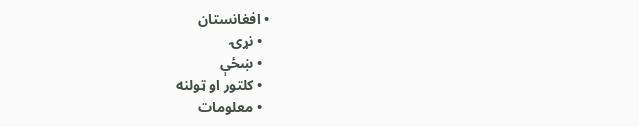• افغانستان
  • نړۍ
  • ښځې
  • کلتور او ټولنه
  • معلومات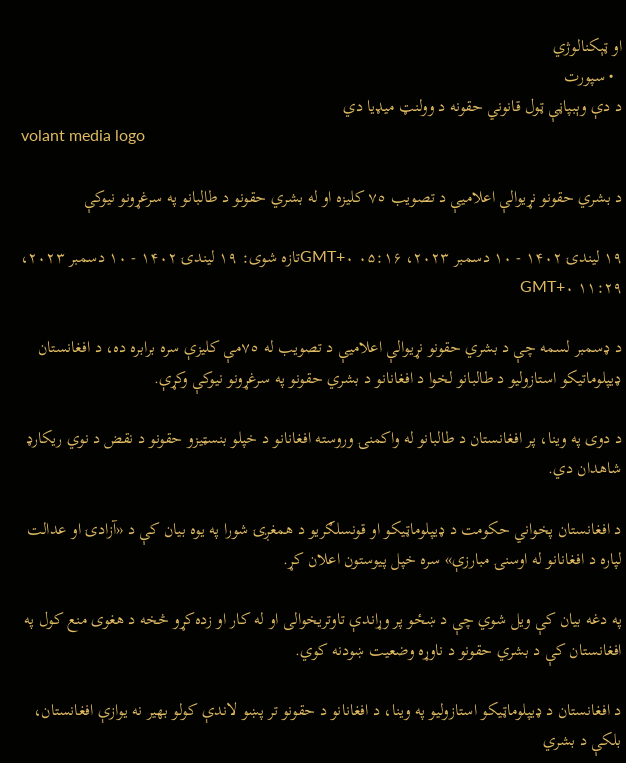او ټېکنالوژي
  • سپورت
د دې وېبپاڼې ټول قانوني حقونه د وولنټ میډیا دي
volant media logo

د بشري حقونو نړیوالې اعلامیې د تصویب ٧٥ کلیزه او له بشري حقونو د طالبانو په سرغړونو نیوکې

۱۹ لیندۍ ۱۴۰۲ - ۱۰ دسمبر ۲۰۲۳، ۰۵:۱۶ GMT+۰تازه شوی: ۱۹ لیندۍ ۱۴۰۲ - ۱۰ دسمبر ۲۰۲۳، ۱۱:۲۹ GMT+۰

د ډسمبر لسمه چې د بشري حقونو نړیوالې اعلامیې د تصویب له ٧٥مې کلیزې سره برابره ده، د افغانستان ډیپلوماتیکو استازولیو د طالبانو لخوا د افغانانو د بشري حقونو په سرغړونو نیوکې وکړې.

د دوی په وینا، پر افغانستان د طالبانو له واکمنۍ وروسته افغانانو د خپلو بنسټیزو حقونو د نقض د نوي ریکارډ شاهدان دي.

د افغانستان پخواني حکومت د ډیپلوماټیکو او قونسلګریو د همغږۍ شورا په یوه بیان کې د «آزادۍ او عدالت لپاره د افغانانو له اوسنۍ مبارزې» سره خپل پیوستون اعلان کړ.

په دغه بیان کې ویل شوي چې د ښځو پر وړاندې تاوتریخوالی او له کار او زده‌کړو څخه د هغوی منع کول په افغانستان کې د بشري حقونو د ناوړه وضعیت ښودنه کوي.

د افغانستان د ډیپلوماټیکو استازولیو په وینا، د افغانانو د حقونو تر پښو لاندې کولو بهیر نه یوازې افغانستان، بلکې د بشري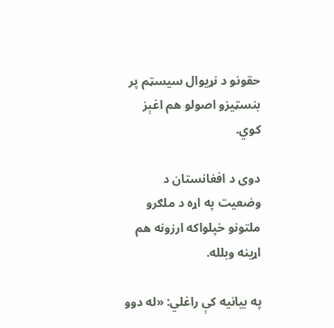حقونو د نړیوال سیسټم پر بنسټیزو اصولو هم اغېز کوي.

دوی د افغانستان د وضعیت په اړه د ملګرو ملتونو خپلواکه ارزونه هم اړینه وبلله.

په بیانیه کې راغلي: «له دوو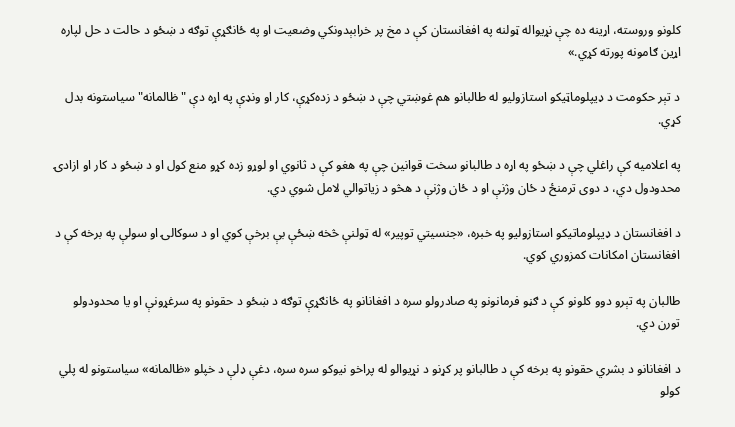کلونو وروسته، اړينه ده چې نړيواله ټولنه په افغانستان کې د مخ پر خرابېدونکي وضعيت او په ځانګړې توګه د ښځو د حالت د حل لپاره اړين ګامونه پورته کړي.»

د تېر حکومت د ډیپلوماټیکو استازولیو له طالبانو هم غوښتي چې د ښځو د زده‌کړې، کار او ونډې په اړه دې "ظالمانه" سیاستونه بدل کړي.

په اعلامیه کې راغلي چې د ښځو په اړه د طالبانو سخت قوانین چې په هغو کې د ثانوي او لوړو زده کړو منع کول او د ښځو د کار او ازادۍ محدودول دي، د دوی ترمنځ د ځان وژنې او د ځان وژنې د هڅو د زیاتوالي لامل شوي دي.

د افغانستان د ډیپلوماتیکو استازولیو په خبره، «جنسيتي توپیر» له ټولنې څخه ښځې بې برخې کوي او د سوکالۍ او سولې په برخه کې د افغانستان امکانات کمزوري کوي.

طالبان په تېرو دوو کلونو کې د ګڼو فرمانونو په صادرولو سره د افغانانو په ځانګړې توګه د ښځو د حقونو په سرغړونې او یا محدودولو تورن دي.

د افغانانو د بشري حقونو په برخه کې د طالبانو پر کړنو د نړیوالو له پراخو نیوکو سره سره، دغې ډلې د خپلو «ظالمانه» سیاستونو له پلي کولو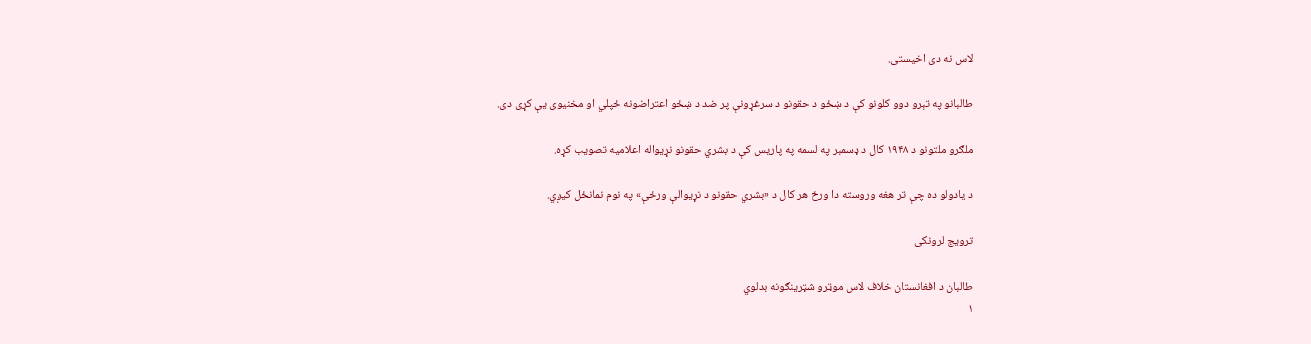لاس نه دی اخیستی.

طالبانو په تېرو دوو کلونو کې د ښځو د حقونو د سرغړونې پر ضد د ښځو اعتراضونه ځپلي او مخنیوی یې کړی دی.

ملګرو ملتونو د ۱۹۴۸ کال د ډسمبر په لسمه په پاریس کې د بشري حقونو نړیواله اعلامیه تصویب کړه.

د یادولو ده چې تر هغه وروسته دا ورځ هر کال د «بشري حقونو د نړیوالې ورځې» په نوم نمانځل کیږي.

ترویج لرونکی

طالبان د افغانستان خلاف لاس موټرو شټرینګونه بدلوي
۱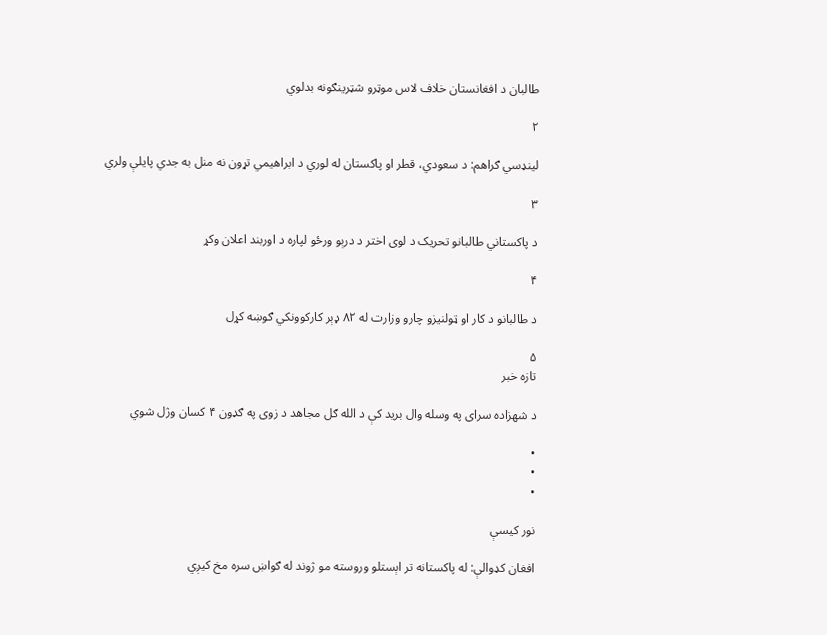طالبان د افغانستان خلاف لاس موټرو شټرینګونه بدلوي

۲

لينډسي ګراهم: د سعودي، قطر او پاکستان له لوري د ابراهیمي تړون نه منل به جدي پایلې ولري

۳

د پاکستاني طالبانو تحریک د لوی اختر د درېو ورځو لپاره د اوربند اعلان وکړ

۴

د طالبانو د کار او ټولنیزو چارو وزارت له ۸۲ ډېر کارکوونکي ګوښه کړل

۵
تازه خبر

د شهزاده سرای په وسله وال برید کې د الله ګل مجاهد د زوی په ګډون ۴ کسان وژل شوي

•
•
•

نور کیسې

افغان کډوالې: له پاکستانه تر اېستلو وروسته مو ژوند له ګواښ سره مخ کیږي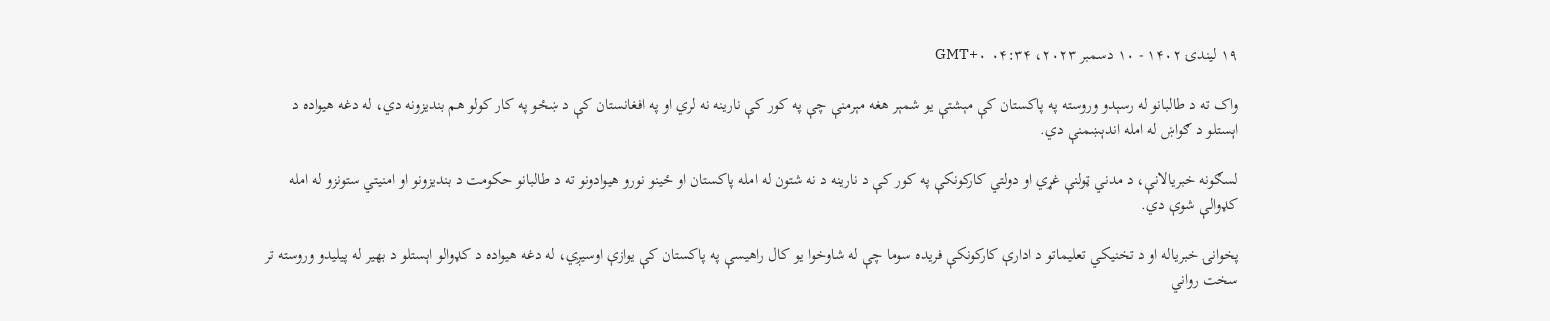۱۹ لیندۍ ۱۴۰۲ - ۱۰ دسمبر ۲۰۲۳، ۰۴:۳۴ GMT+۰

واک ته د طالبانو له رسېدو وروسته په پاکستان کې مېشتې یو شمېر هغه مېرمنې چې په کور کې نارینه نه لري او په افغانستان کې د ښځو په کار کولو هم بندیزونه دي، له دغه هیواده د اېستلو د ګواښ له امله اندېښمنې دي.

لسګونه خبریالانې، د مدني ټولنې غړي او دولتي کارکونکې په کور کې د نارینه د نه شتون له امله پاکستان او ځینو نورو هیوادونو ته د طالبانو حکومت د بنديزونو او امنیتي ستونزو له امله کډوالې شوې دي.

پخوانۍ خبریاله او د تخنیکي تعلیماتو د ادارې کارکونکې فریده سوما چې له شاوخوا یو کال راهیسې په پاکستان کې یوازې اوسیږي، له دغه هیواده د کډوالو اېستلو د بهیر له پیلیدو وروسته تر سخت رواني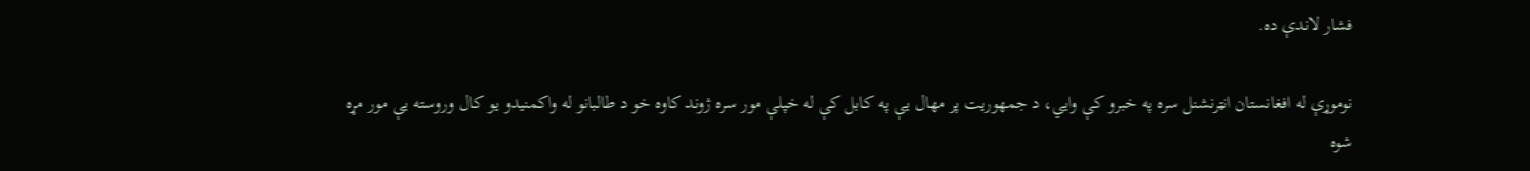فشار لاندې ده.

نوموړې له افغانستان انټرنشنل سره په خبرو کې وایي، د جمهوریت پر مهال یې په کابل کې له خپلې مور سره ژوند کاوه خو د طالبانو له واکمنیدو یو کال وروسته یې مور مړه شوه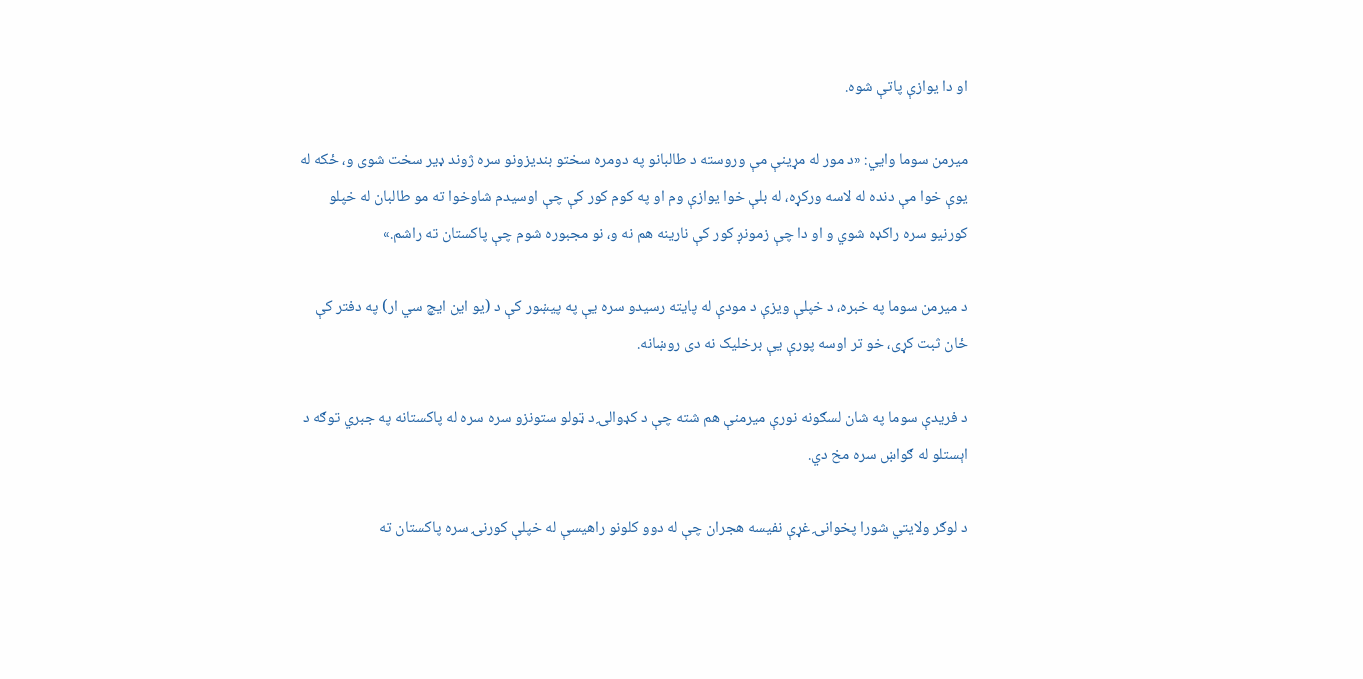او دا یوازې پاتې شوه.

میرمن سوما وایي: «د مور له مړینې مې وروسته د طالبانو په دومره سختو بندیزونو سره ژوند ډیر سخت شوی و، ځکه له یوې خوا مې دنده له لاسه ورکړه، له بلې خوا یوازې وم او په کوم کور کې چې اوسیدم شاوخوا ته مو طالبان له خپلو کورنیو سره راکډه شوي و او دا چې زمونږ کور کې نارینه هم نه و، نو مجبوره شوم چې پاکستان ته راشم.»

د میرمن سوما په خبره، د خپلې ویزې د مودې له پایته رسیدو سره یې په پیښور کې د (یو اين ایچ سي ار) په دفتر کې ځان ثبت کړی، خو تر اوسه پورې یې برخلیک نه دی روښانه.

د فریدې سوما په شان لسګونه نورې میرمنې هم شته چې د کډوالۍ د ټولو ستونزو سره سره له پاکستانه په جبري توګه د اېستلو له ګواښ سره مخ دي.

د لوګر ولایتي شورا پخوانۍ غړې نفیسه هجران چې له دوو کلونو راهیسې له خپلې کورنۍ سره پاکستان ته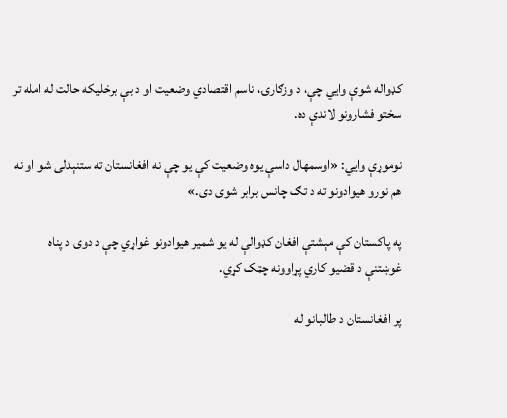کډواله شوې وایي چې، د وزګارۍ، ناسم اقتصادي وضعیت او د بې برخلیکه حالت له امله تر سختو فشارونو لاندې ده.

نوموړې وایي: «اوسمهال داسې یوه وضعیت کې یو چې نه افغانستان ته ستنېدلی شو او نه هم نورو هیوادونو ته د تګ چانس برابر شوی دی.»

په پاکستان کې مېشتې افغان کډوالې له یو شمیر هیوادونو غواړي چې د دوی د پناه غوښتنې د قضیو کاري پړاوونه چټک کړي.

پر افغانستان د طالبانو له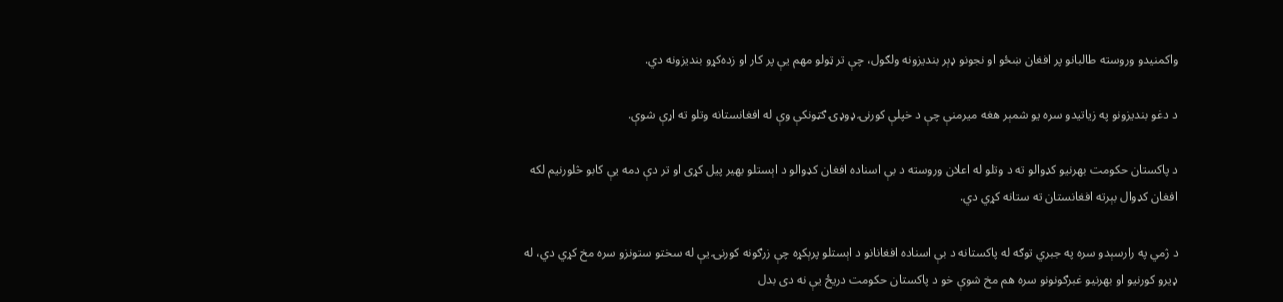واکمنیدو وروسته طالبانو پر افغان ښځو او نجونو ډېر بندیزونه ولګول، چې تر ټولو مهم یې پر کار او زده‌کړو بنديزونه دي.

د دغو بندیزونو په زیاتیدو سره یو شمېر هغه میرمنې چې د خپلې کورنۍ ډوډۍ ګټونکې وې له افغانستانه وتلو ته اړې شوې.

د پاکستان حکومت بهرنیو کډوالو ته د وتلو له اعلان وروسته د بې اسناده افغان کډوالو د اېستلو بهیر پیل کړی او تر دې دمه يې کابو څلورنیم لکه افغان کډوال بېرته افغانستان ته ستانه کړي دي.

د ژمي په رارسېدو سره په جبري توګه له پاکستانه د بې اسناده افغانانو د اېستلو پرېکړه چې زرګونه کورنۍ یې له سختو ستونزو سره مخ کړي دي، له ډیرو کورنیو او بهرنیو غبرګونونو سره هم مخ شوې خو د پاکستان حکومت دریځ يې نه دی بدل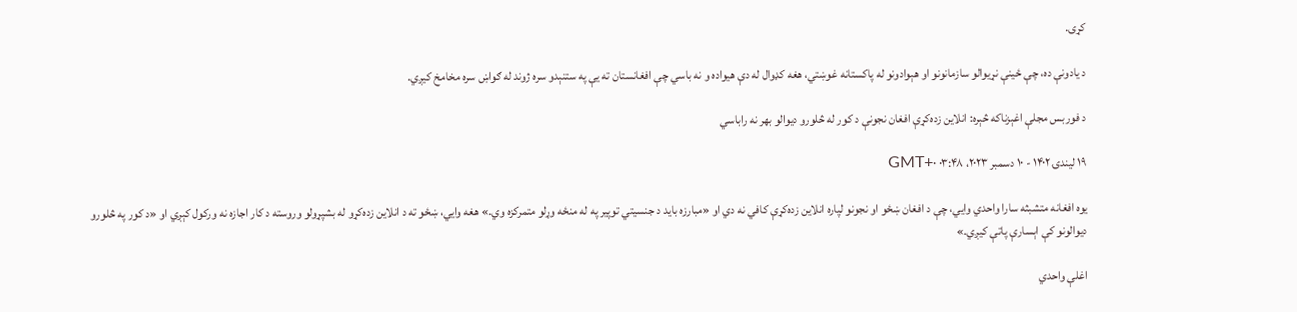کړی.

د یادونې ده، چې ځینې نړیوالو سازمانونو او هېوادونو له پاکستانه غوښتي، هغه کډوال له دې هیواده و نه باسي چې افغانستان ته یې په ستنېدو سره ژوند له ګواښ سره مخامخ کیږي.

د فوربس مجلې اغېزناکه څېره: انلاین زده‌کړې افغان نجونې د کور له څلورو دیوالو بهر نه راباسي

۱۹ لیندۍ ۱۴۰۲ - ۱۰ دسمبر ۲۰۲۳، ۰۳:۴۸ GMT+۰

یوه افغانه متشبثه سارا واحدي وایي، چې د افغان ښځو او نجونو لپاره انلاین زده‌کړې کافي نه دي او «مبارزه باید د جنسیتي توپیر په له منځه وړلو متمرکزه وي.» هغه وايي، ښځو ته د انلاين زده‌کړو له بشپړولو وروسته د کار اجازه نه ورکول کېږي او «د کور په څلورو ديوالونو کې اېسارې پاتې کیږي.»

اغلې واحدي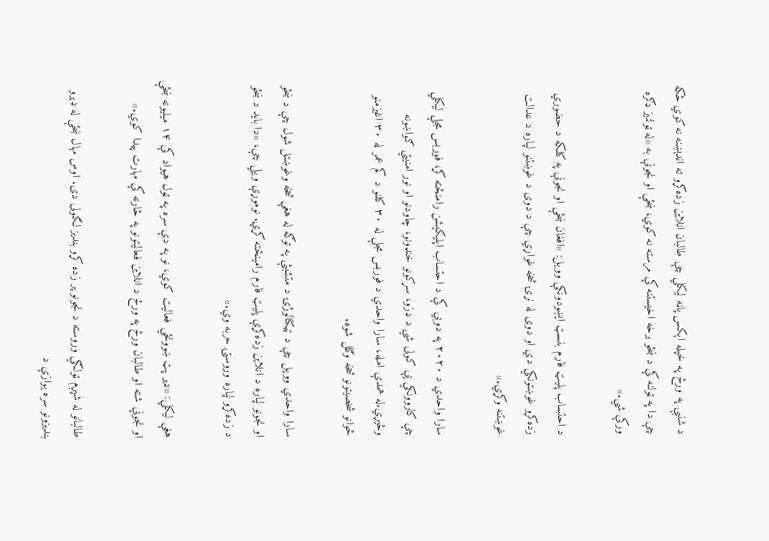د شنبې په ورځ په خپله اېکس پاڼه لیکلي چې طالبان انلاین زده‌کړو ته اندېښنه نه کوي ځکه چې دا په ټولنه کې د ښځو برخه اخیستنه کې مرسته نه کوي، ښځې او نجونې به «له ټولنیز ډګره ورکې شي.»

د احتساب پلیټ فارم بنسټ ایښودونکې وویل: «افغان ښځې او نجونې په کلکه د حضوري زده‌کړو غوښتونکي دي او دوی له نړۍ څخه غواړي چې د دوی د غوښتنو لپاره د عدالت غوښتنه وکړي.»

سارا واحدي د ۲۰۲۰ په دوبي کې د احتساب اپلیکېشن رامنځته کړ، فوربس مجلې لیکلي چې کاروونکي يې کولی شي د ډزو، سړکونو خنډونو، چاودنو او نور امنیتي ګواښونه وڅیړي.له همدې امله، سارا واحدي د فوربس مجلې له ۳۰ کلنو د کم عمر له ۳۰ اغیزمنو ځوانو شخصیتونو څخه وګڼل شوه.

سارا واحدي وویل چې د ټیکنالوژۍ د متشبثې په توګه له هغې څخه وغوښتل شول چې د ښځو او نجونو لپاره د انلاین زده‌کړې پلیټ فارم رامینځته کړي. نوموړې ویلي چې، «دا باید د ښځو د زده‌کړو لپاره وروستۍ حربه وي.»

هغې لیکلي: «ډیر پټ ښوونځي فعالیت کوي، نو په دې سره په ټول هیواد کې ۱۴ میلیونه ښځې او نجونې شته او طالبان ورځ په ورځ د انلاین فعالیتونو په څارنه کې مهارت پیدا کوي.»

طالبانو له شپږم ټولګي وروسته د نجونو پر زده کړو بندیز لګولی دی. اوس مهال ښځې له ډېرو بندیزونو سره یوازې د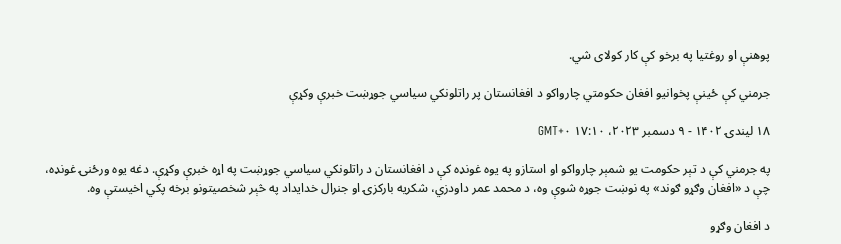پوهنې او روغتیا په برخو کې کار کولای شي.

جرمني کې ځینې پخوانیو افغان حکومتي چارواکو د افغانستان پر راتلونکي سیاسي جوړښت خبرې وکړې

۱۸ لیندۍ ۱۴۰۲ - ۹ دسمبر ۲۰۲۳، ۱۷:۱۰ GMT+۰

په جرمني کې د تېر حکومت یو شمېر چارواکو او استازو په یوه غونډه کې د افغانستان د راتلونکي سیاسي جوړښت په اړه خبرې وکړې. دغه يوه ورځنۍ غونډه، چې د «افغان وګړو ګوند» په نوښت جوړه شوې وه، د محمد عمر داودزي، شکریه بارکزۍ او جنرال خدايداد په څېر شخصیتونو برخه پکي اخیستې وه.

د افغان وګړو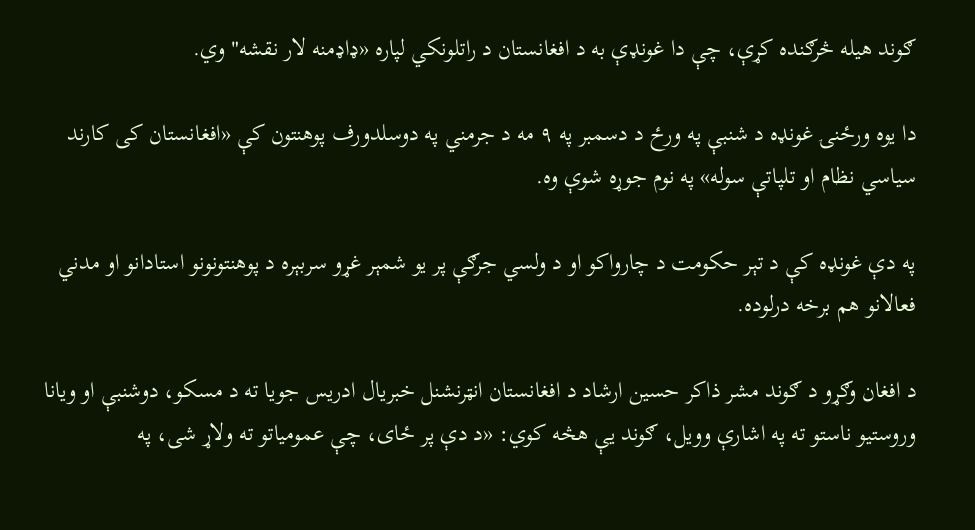ګوند هیله څرګنده کړې، چې دا غونډې به د افغانستان د راتلونکي لپاره «ډاډمنه لار نقشه" وي.

دا يوه ورځنۍ غونډه د شنبې په ورځ د دسمبر په ۹ مه د جرمني په دوسلدورف پوهنتون کې «افغانستان کی کارند سیاسي نظام او تلپاتې سوله» په نوم جوړه شوې وه.

په دې غونډه کې د تېر حکومت د چارواکو او د ولسي جرګې پر یو شمېر غړو سربېره د پوهنتونونو استادانو او مدني فعالانو هم برخه درلوده.

د افغان وګړو د ګوند مشر ذاکر حسین ارشاد د افغانستان انټرنشنل خبریال ادریس جویا ته د مسکو، دوشنبې او ويانا وروستيو ناستو ته په اشارې وویل، ګوند یې هڅه کوي: «د دې پر ځای، چې عمومياتو ته ولاړ شی، په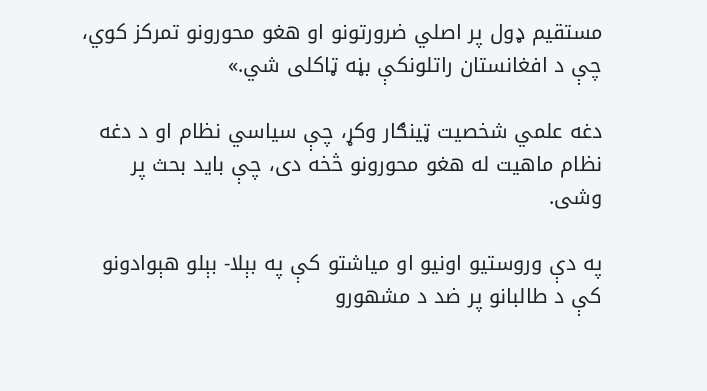مستقیم ډول پر اصلي ضرورتونو او هغو محورونو تمرکز کوي، چې د افغانستان راتلونکې بڼه ټاکلی شي.»

دغه علمي شخصیت ټینګار وکړ، چې سیاسي نظام او د دغه نظام ماهیت له هغو محورونو څخه دی، چې باید بحث پر وشی.

په دې وروستیو اونیو او میاشتو کې په بېلا- بېلو هېوادونو کې د طالبانو پر ضد د مشهورو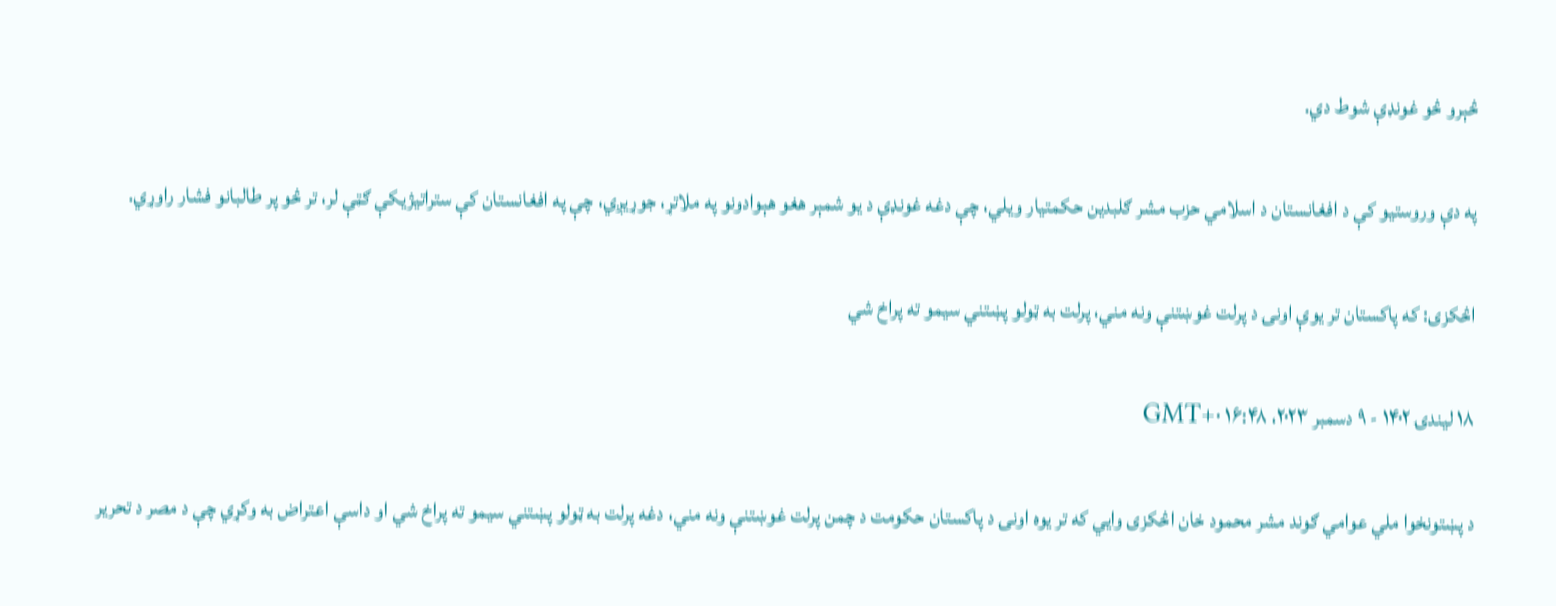څېرو څو غونډې شوط دي.

په دې وروستیو کې د افغانستان د اسلامي حزب مشر ګلبدین حکمتیار ویلي، چې دغه غونډې د يو شمېر هغو هېوادونو په ملاتړ، جوړيږي، چې په افغانستان کې ستراتیژیکې ګټې لر، تر څو پر طالبانو فشار راوړي.

اڅکزی: که پاکستان تر یوې اونۍ د پرلت غوښتنې ونه مني، پرلت به ټولو پښتني سیمو ته پراخ شي

۱۸ لیندۍ ۱۴۰۲ - ۹ دسمبر ۲۰۲۳، ۱۶:۴۸ GMT+۰

د پښتونخوا ملي عوامي ګوند مشر محمود خان اڅکزی وايي که تر یوه اونۍ د پاکستان حکومت د چمن پرلت غوښتنې ونه مني، دغه پرلت به ټولو پښتني سیمو ته پراخ شي او داسې اعتراض به وکړي چې د مصر د تحریر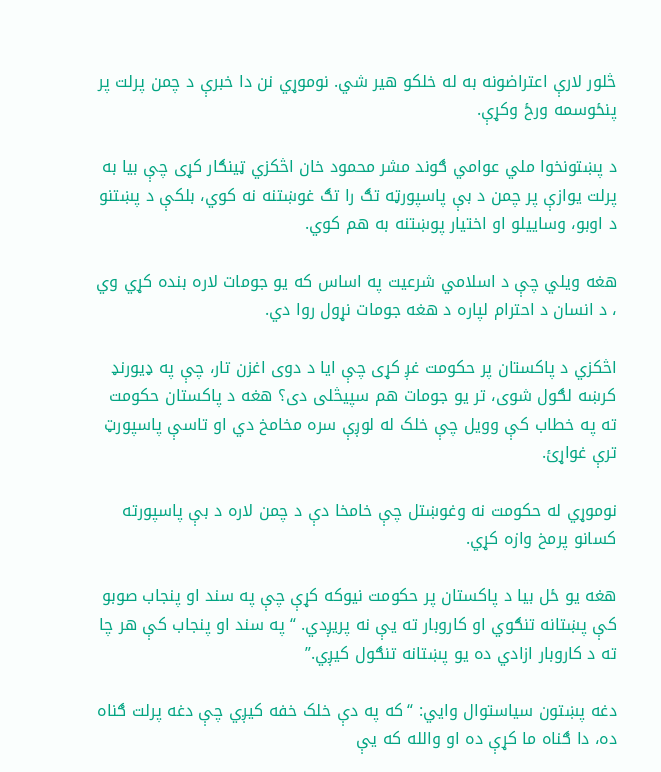څلور لارې اعتراضونه به له خلکو هیر شي. نوموړي نن دا خبرې د چمن پرلت پر پنځوسمه ورځ وکړې.

د پښتونخوا ملي عوامي ګوند مشر محمود خان اڅکزي ټینګار کړی چې بیا به پرلت یوازې پر چمن د بې پاسپورټه تګ را تګ غوښتنه نه کوي، بلکې د پښتنو د اوبو، وساییلو او اختیار پوښتنه به هم کوي.

هغه ويلي چې د اسلامي شرعیت په اساس که یو جومات لاره بنده کړي وي ، د انسان د احترام لپاره د هغه جومات نړول روا دي.

اڅکزي د پاکستان پر حکومت غږ کړی چې ایا د دوی اغزن تار، چې په ډیورنډ کرښه لګول شوی، تر یو جومات هم سپیڅلی دی؟ هغه د پاکستان حکومت ته په خطاب کې وویل چې خلک له لوږې سره مخامخ دي او تاسې پاسپورټ ترې غواړئ.

نوموړي له حکومت نه وغوښتل چې خامخا دې د چمن لاره د بې پاسپورته کسانو پرمخ وازه کړي.

هغه یو ځل بیا د پاکستان پر حکومت نیوکه کړې چې په سند او پنجاب صوبو کې پښتانه تنګوي او کاروبار ته یې نه پریږدي. “په سند او پنجاب کې هر چا ته د کاروبار ازادي ده يو پښتانه تنګول کيږي.”

دغه پښتون سیاستوال وايي: “که په دې خلک خفه کیږي چې دغه پرلت ګناه ده، دا ګناه ما کړې ده او والله که یې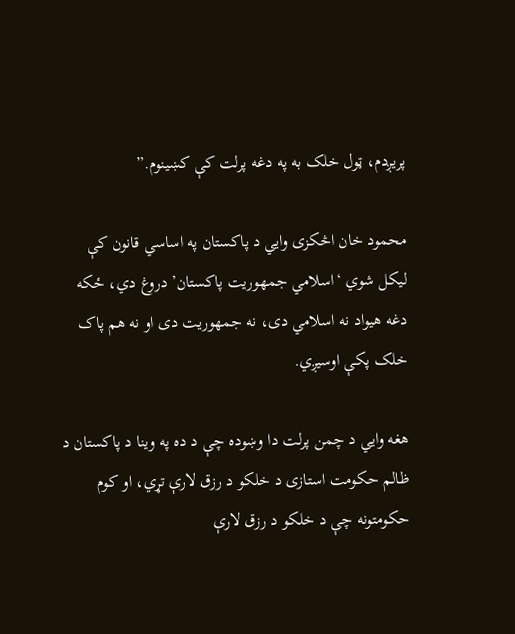پریږدم، ټول خلک به په دغه پرلت کې کښینوم.”

محمود خان اڅکزی وايي د پاکستان په اساسي قانون کې لیکل شوي ‘اسلامي جمهوریت پاکستان’ دروغ دي، ځکه دغه هیواد نه اسلامي دی، نه جمهوریت دی او نه هم پاک خلک پکې اوسیږي.

هغه وايي‌ د چمن پرلت دا وښوده چې د ده په وینا د پاکستان د ظالم حکومت استازی د خلکو د رزق لارې تړي، او کوم حکومتونه چې د خلکو د رزق لارې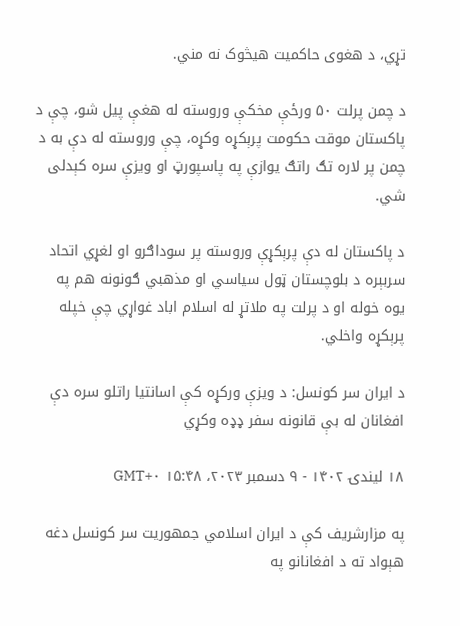تړي، د هغوی حاکمیت هیڅوک نه مني.

د چمن پرلت ۵۰ ورځې مخکې وروسته له هغې پیل شو، چې د پاکستان موقت حکومت پرېکړه وکړه، چې وروسته له دې به د چمن پر لاره تګ راتګ یوازې په پاسپورټ او ویزې سره کېدلی شي.

د پاکستان له دې پرېکړې وروسته پر سوداګرو او لغړي اتحاد سربېره د بلوچستان ټول سیاسي او مذهبي ګونونه هم په یوه خوله او د پرلت په ملاتړ له اسلام اباد غواړي چې خپله پرېکړه واخلي.

د ایران سر کونسل: د ویزې ورکړه کې اسانتیا راتلو سره دې افغانان له بې قانونه سفر ډډه وکړي

۱۸ لیندۍ ۱۴۰۲ - ۹ دسمبر ۲۰۲۳، ۱۵:۴۸ GMT+۰

په مزارشريف كې د ايران اسلامي جمهوريت سر کونسل دغه هېواد ته د افغانانو په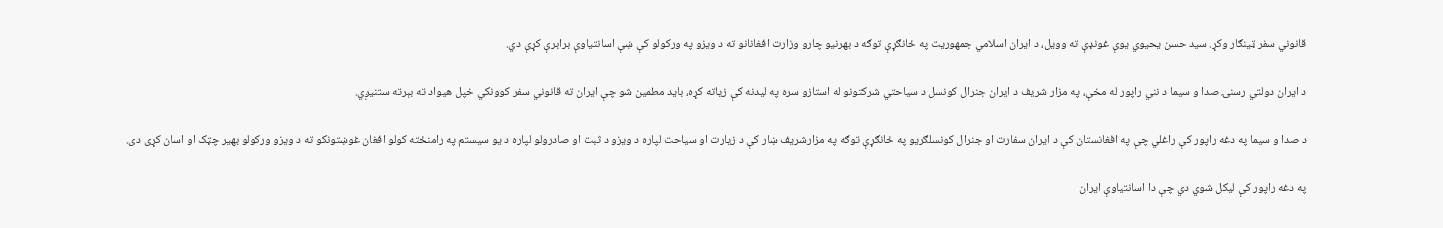قانوني سفر ټینګار وکړ. سيد حسن يحيوي یوې غونډې ته وویل، د ایران اسلامي جمهوریت په ځانګړې توګه د بهرنیو چارو وزارت افغانانو ته د ویزو په ورکولو کې ښې اسانتیاوې برابرې کړې دي.

د ایران دولتي رسنۍ صدا و سیما د نني راپور له مخې، په مزار شریف د ایران جنرال کونسل د سیاحتي شرکتونو له استازو سره په لیدنه کې زیاته کړه، باید مطمین شو چې ایران ته قانوني سفر کوونکي خپل هیواد ته بېرته ستنیږي.

د صدا و سیما په دغه راپور کې راغلي چې په افغانستان کې د ایران سفارت او جنرال کونسلګریو په ځانګړې توګه په مزارشریف ښار کې د زیارت او سیاحت لپاره د ویزو د ثبت او صادرولو لپاره د یو سیستم په رامنځته کولو افغان غوښتونکو ته د ویزو ورکولو بهیر چټک او اسان کړی دی.

په دغه راپور کې لیکل شوي دي چې دا اسانتیاوې ایران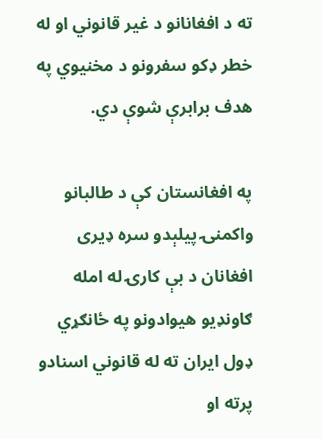ته د افغانانو د غیر قانوني او له خطر ډکو سفرونو د مخنیوي په هدف برابرې شوې دي.

په افغانستان کې د طالبانو واکمنۍ پیلېدو سره ډیری افغانان د بې کارۍ له امله ګاونډیو هیوادونو په ځانګړي ډول ایران ته له قانوني اسنادو پرته او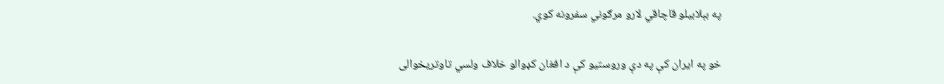په بېلابیلو قاچاقي لارو مرګوني سفرونه کوي.

خو په ایران کې په دې وروستیو کې د افغان کډوالو خلاف ولسي تاوتریخوالی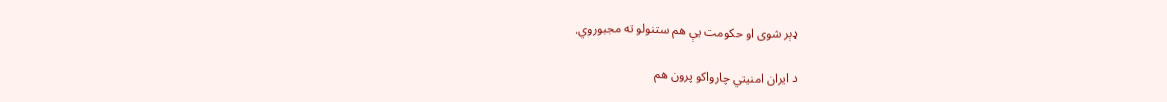ډېر شوی او حکومت یې هم ستنولو ته مجبوروي.

د ایران امنیتي چارواکو پرون هم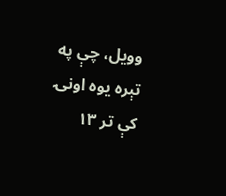وویل، چې په تېره یوه اونۍ کې تر ۱۳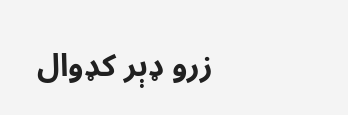زرو ډېر کډوال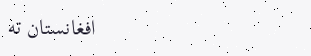افغانستان ته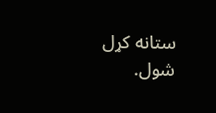ستانه کړل شول.